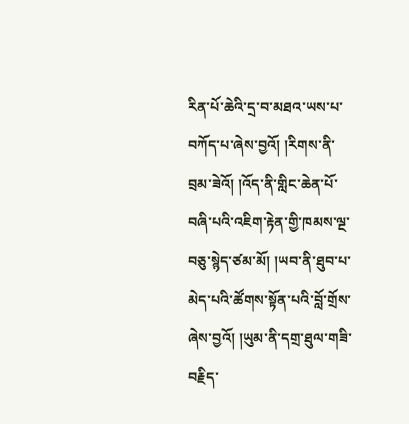རིན་པོ་ཆེའི་དྲ་བ་མཐའ་ཡས་པ་བཀོད་པ་ཞེས་བྱའོ། །རིགས་ནི་བྲམ་ཟེའོ། །འོད་ནི་གླིང་ཆེན་པོ་བཞི་པའི་འཇིག་རྟེན་གྱི་ཁམས་ལྔ་བཅུ་སྙེད་ཙམ་མོ། །ཡབ་ནི་ཐུབ་པ་མེད་པའི་ཚོགས་སྟོན་པའི་བློ་གྲོས་ཞེས་བྱའོ། །ཡུམ་ནི་དགྲ་ཐུལ་གཟི་བརྗིད་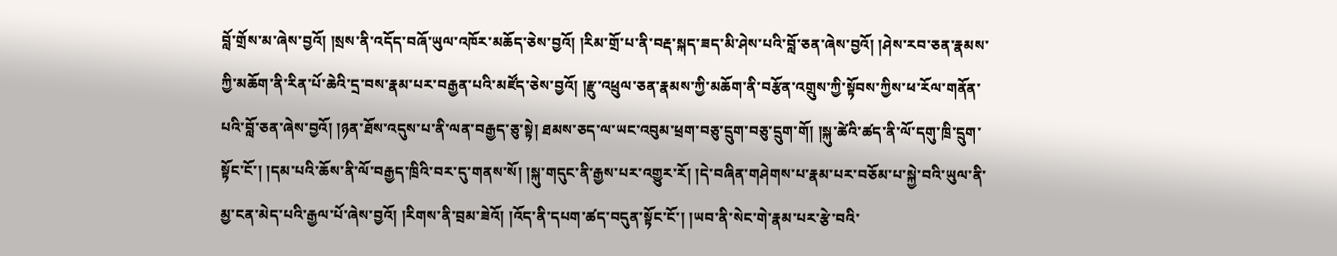བློ་གྲོས་མ་ཞེས་བྱའོ། །སྲས་ནི་འདོད་བཞོ་ཡུལ་འཁོར་མཆོད་ཅེས་བྱའོ། །རིམ་གྲོ་པ་ནི་བརྡ་སྐད་ཟད་མི་ཤེས་པའི་བློ་ཅན་ཞེས་བྱའོ། །ཤེས་རབ་ཅན་རྣམས་ཀྱི་མཆོག་ནི་རིན་པོ་ཆེའི་དྲ་བས་རྣམ་པར་བརྒྱན་པའི་མཛོད་ཅེས་བྱའོ། །རྫུ་འཕྲུལ་ཅན་རྣམས་ཀྱི་མཆོག་ནི་བརྩོན་འགྲུས་ཀྱི་སྟོབས་ཀྱིས་ཕ་རོལ་གནོན་པའི་བློ་ཅན་ཞེས་བྱའོ། །ཉན་ཐོས་འདུས་པ་ནི་ལན་བརྒྱད་ཅུ་སྟེ། ཐམས་ཅད་ལ་ཡང་འབུམ་ཕྲག་བཅུ་དྲུག་བཅུ་དྲུག་གོ། །སྐུ་ཚེའི་ཚད་ནི་ལོ་དགུ་ཁྲི་དྲུག་སྟོང་ངོ་། །དམ་པའི་ཆོས་ནི་ལོ་བརྒྱད་ཁྲིའི་བར་དུ་གནས་སོ། །སྐུ་གདུང་ནི་རྒྱས་པར་འགྱུར་རོ། །དེ་བཞིན་གཤེགས་པ་རྣམ་པར་བཅོམ་པ་སྐྱེ་བའི་ཡུལ་ནི་མྱ་ངན་མེད་པའི་རྒྱལ་པོ་ཞེས་བྱའོ། །རིགས་ནི་བྲམ་ཟེའོ། །འོད་ནི་དཔག་ཚད་བདུན་སྟོང་ངོ་། །ཡབ་ནི་སེང་གེ་རྣམ་པར་རྩེ་བའི་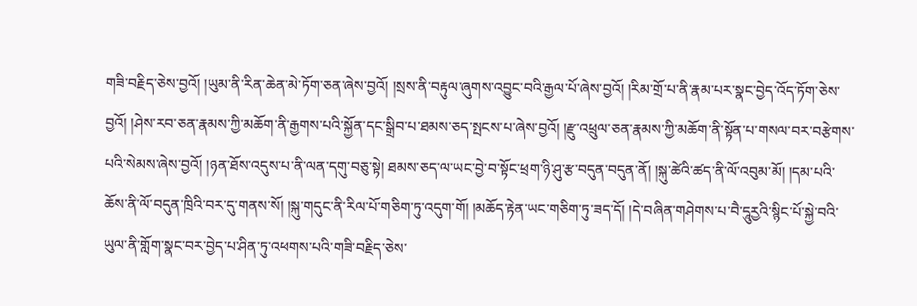གཟི་བརྗིད་ཅེས་བྱའོ། །ཡུམ་ནི་རིན་ཆེན་མེ་ཏོག་ཅན་ཞེས་བྱའོ། །སྲས་ནི་བརྟུལ་ཞུགས་འབྱུང་བའི་རྒྱལ་པོ་ཞེས་བྱའོ། །རིམ་གྲོ་པ་ནི་རྣམ་པར་སྣང་བྱེད་འོད་ཏོག་ཅེས་བྱའོ། །ཤེས་རབ་ཅན་རྣམས་ཀྱི་མཆོག་ནི་རྒྱགས་པའི་སྐྱོན་དང་སྒྲིབ་པ་ཐམས་ཅད་སྤངས་པ་ཞེས་བྱའོ། །རྫུ་འཕྲུལ་ཅན་རྣམས་ཀྱི་མཆོག་ནི་སྟོན་པ་གསལ་བར་བརྩེགས་པའི་སེམས་ཞེས་བྱའོ། །ཉན་ཐོས་འདུས་པ་ནི་ལན་དགུ་བཅུ་སྟེ། ཐམས་ཅད་ལ་ཡང་བྱེ་བ་སྟོང་ཕྲག་ཉི་ཤུ་རྩ་བདུན་བདུན་ནོ། །སྐུ་ཚེའི་ཚད་ནི་ལོ་འབུམ་མོ། །དམ་པའི་ཆོས་ནི་ལོ་བདུན་ཁྲིའི་བར་དུ་གནས་སོ། །སྐུ་གདུང་ནི་རིལ་པོ་གཅིག་ཏུ་འདུག་གོ། །མཆོད་རྟེན་ཡང་གཅིག་ཏུ་ཟད་དོ། །དེ་བཞིན་གཤེགས་པ་བཻ་དཱུརྱའི་སྙིང་པོ་སྐྱེ་བའི་ཡུལ་ནི་གློག་སྣང་བར་བྱེད་པ་ཤིན་ཏུ་འཕགས་པའི་གཟི་བརྗིད་ཅེས་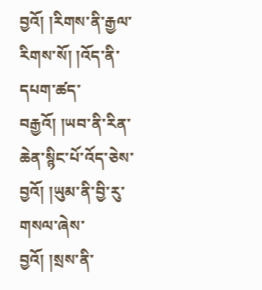བྱའོ། །རིགས་ནི་རྒྱལ་རིགས་སོ། །འོད་ནི་དཔག་ཚད་བརྒྱའོ། །ཡབ་ནི་རིན་ཆེན་སྙིང་པོ་འོད་ཅེས་བྱའོ། །ཡུམ་ནི་བྱི་རུ་གསལ་ཞེས་བྱའོ། །སྲས་ནི་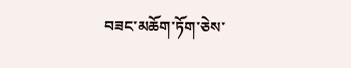བཟང་མཆོག་ཏོག་ཅེས་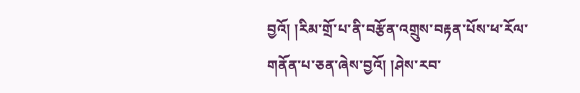བྱའོ། །རིམ་གྲོ་པ་ནི་བརྩོན་འགྲུས་བརྟན་པོས་ཕ་རོལ་གནོན་པ་ཅན་ཞེས་བྱའོ། །ཤེས་རབ་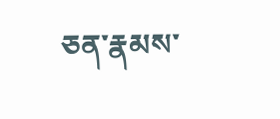ཅན་རྣམས་